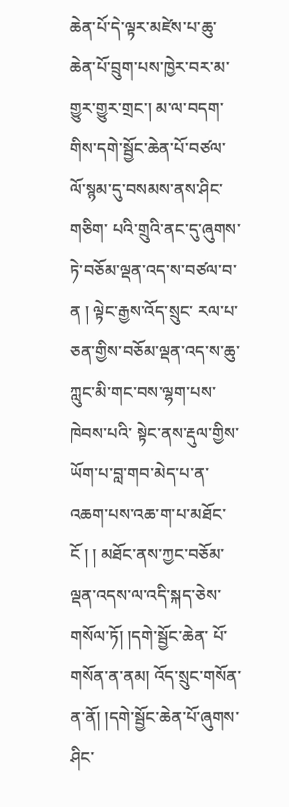ཆེན་པོ་དེ་ལྟར་མཛེས་པ་ཆུ་ཆེན་པོ་བྲུག་པས་ཁྱེར་བར་མ་གྱུར་གྱུར་གྲང་། མ་ལ་བདག་གིས་དགེ་སྦྱོང་ཆེན་པོ་བཙལ་ལོ་སྙམ་དུ་བསམས་ནས་ཤིང་གཅིག་ པའི་གྲུའི་ནང་དུ་ཞུགས་ཏེ་བཅོམ་ལྡན་འད་ས་བཙལ་བ་ན ། ལྟེང་རྒྱས་འོད་སྲུང་ རལ་པ་ཅན་གྱིས་བཅོམ་ལྡན་འད་ས་ཆུ་ཀླུང་མི་གང་བས་ལྷག་པས་ཁེབས་པའི་ སྟེང་ནས་རྡུལ་གྱིས་ཡོག་པ་བླ་གབ་མེད་པ་ན་འཆག་པས་འཆ་ག་པ་མཐོང་ངོ ། ། མཐོང་ནས་ཀྱང་བཅོམ་ལྡན་འདས་ལ་འདི་སྐད་ཅེས་གསོལ་ཏོ། །དགེ་སྦྱོང་ཆེན་ པོ་གསོན་ན་ནམ། འོད་སྲུང་གསོན་ན་ནོ། །དགེ་སྦྱོང་ཆེན་པོ་ཞུགས་ཤིང་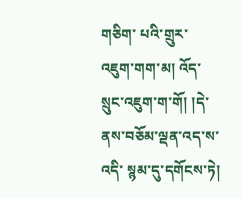གཅིག་ པའི་གྲུར་འཇུག་གག་མ། འོད་སྲུང་འཇུག་ག་གོ། །དེ་ནས་བཅོམ་ལྡན་འད་ས་འདི་ སྙམ་དུ་དགོངས་ཏེ།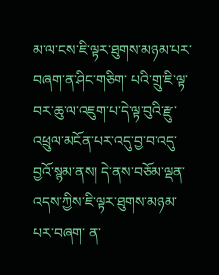མ་ལ་ངས་ཇི་ལྟར་ཐུགས་མཉམ་པར་བཞག་ན་ཤིང་གཅིག་ པའི་གྲུ་ཇི་ལྟ་བར་ཆུ་ལ་འཇུག་པ་དེ་ལྟ་བུའི་རྫུ་འཕྲུལ་མངོན་པར་འདུ་བྱ་བ་འདུ་ བྱའོ་སྙམ་ནས། དེ་ནས་བཅོམ་ལྡན་འདས་ཀྱིས་ཇི་ལྟར་ཐུགས་མཉམ་པར་བཞག་ ན་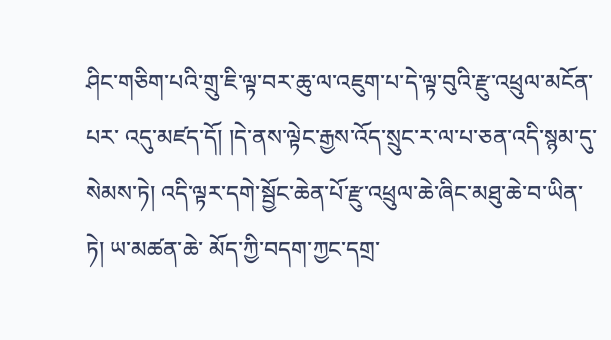ཤིང་གཅིག་པའི་གྲུ་ཇི་ལྟ་བར་ཆུ་ལ་འཇུག་པ་དེ་ལྟ་བུའི་རྫུ་འཕྲུལ་མངོན་པར་ འདུ་མཛད་དོ། །དེ་ནས་ལྟེང་རྒྱས་འོད་སྲུང་ར་ལ་པ་ཅན་འདི་སྙམ་དུ་སེམས་ཏེ། འདི་ལྟར་དགེ་སྦྱོང་ཆེན་པོ་རྫུ་འཕྲུལ་ཆེ་ཞིང་མཐུ་ཆེ་བ་ཡིན་ཏེ། ཡ་མཚན་ཆེ་ མོད་ཀྱི་བདག་ཀྱང་དགྲ་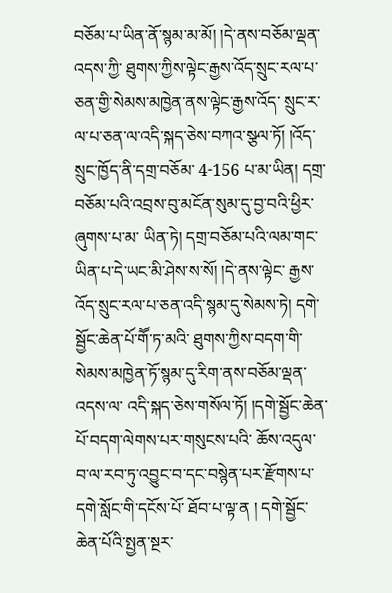བཅོམ་པ་ཡིན་ནོ་སྙམ་མ་མོ། །དེ་ནས་བཅོམ་ལྡན་འདས་ཀྱི་ ཐུགས་ཀྱིས་ལྟེང་རྒྱས་འོད་སྲུང་རལ་པ་ཅན་གྱི་སེམས་མཁྱེན་ནས་ལྟེང་རྒྱས་འོད་ སྲུང་ར་ལ་པ་ཅན་ལ་འདི་སྐད་ཅེས་བཀའ་སྩལ་ཏོ། །འོད་སྲུང་ཁྱོད་ནི་དགྲ་བཅོམ་ 4-156 པ་མ་ཡིན། དགྲ་བཅོམ་པའི་འབྲས་བུ་མངོན་སུམ་དུ་བྱ་བའི་ཕྱིར་ཞུགས་པ་མ་ ཡིན་ཏེ། དགྲ་བཅོམ་པའི་ལམ་གང་ཡིན་པ་དེ་ཡང་མི་ཤེས་ས་སོ། །དེ་ནས་ལྟེང་ རྒྱས་འོད་སྲུང་རལ་པ་ཅན་འདི་སྙམ་དུ་སེམས་ཏེ། དགེ་སྦྱོང་ཆེན་པོ་གཽ་ཏ་མའི་ ཐུགས་ཀྱིས་བདག་གི་སེམས་མཁྱེན་ཏོ་སྙམ་དུ་རིག་ནས་བཅོམ་ལྡན་འདས་ལ་ འདི་སྐད་ཅེས་གསོལ་ཏོ། །དགེ་སྦྱོང་ཆེན་པོ་བདག་ལེགས་པར་གསུངས་པའི་ ཆོས་འདུལ་བ་ལ་རབ་ཏུ་འབྱུང་བ་དང་བསྙེན་པར་རྫོགས་པ་དགེ་སློང་གི་དངོས་པོ་ ཐོབ་པ་ལྟ་ན ། དགེ་སྦྱོང་ཆེན་པོའི་སྤྱན་སྔར་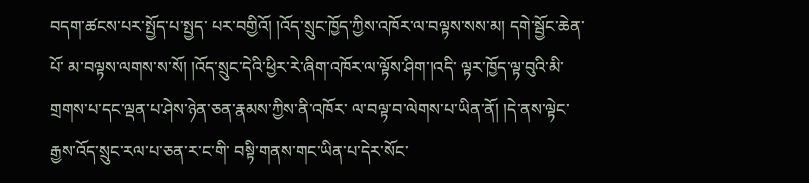བདག་ཚངས་པར་སྤྱོད་པ་སྤྱད་ པར་བགྱིའོ། །འོད་སྲུང་ཁྱོད་ཀྱིས་འཁོར་ལ་བལྟས་སས་མ། དགེ་སྦྱོང་ཆེན་པོ་ མ་བལྟས་ལགས་ས་སོ། །འོད་སྲུང་དེའི་ཕྱིར་རེ་ཞིག་འཁོར་ལ་ལྟོས་ཤིག་།འདི་ ལྟར་ཁྱོད་ལྟ་བུའི་མི་གྲགས་པ་དང་ལྡན་པ་ཤེས་ཉེན་ཅན་རྣམས་ཀྱིས་ནི་འཁོར་ ལ་བལྟ་བ་ལེགས་པ་ཡིན་ནོ། །དེ་ནས་ལྟེང་རྒྱས་འོད་སྲུང་རལ་པ་ཅན་ར་ང་གི་ བསྟི་གནས་གང་ཡིན་པ་དེར་སོང་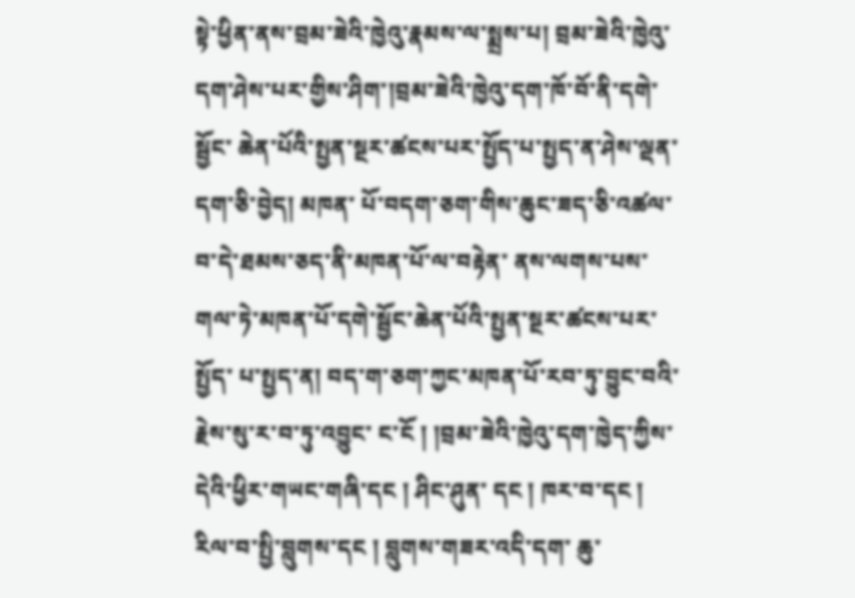སྟེ་ཕྱིན་ནས་བྲམ་ཟེའི་ཁྱེའུ་རྣམས་ལ་སྨྲས་པ། བྲམ་ཟེའི་ཁྱེའུ་དག་ཤེས་པར་གྱིས་ཤིག་།བྲམ་ཟེའི་ཁྱེའུ་དག་ཁོ་བོ་ནི་དགེ་སྦྱོང་ ཆེན་པོའི་སྤྱན་སྔར་ཚངས་པར་སྤྱོད་པ་སྤྱད་ན་ཤེས་ལྡན་དག་ཅི་བྱེད། མཁན་ པོ་བདག་ཅག་གིས་ཆུང་ཟད་ཅི་འཚལ་བ་དེ་ཐམས་ཅད་ནི་མཁན་པོ་ལ་བརྟེན་ ནས་ལགས་པས་གལ་ཏེ་མཁན་པོ་དགེ་སྦྱོང་ཆེན་པོའི་སྤྱན་སྔར་ཚངས་པར་སྤྱོད་ པ་སྤྱད་ན། བད་ག་ཅག་ཀྱང་མཁན་པོ་རབ་ཏུ་བྱུང་བའི་རྗེས་སུ་ར་བ་ཏུ་འབྱུང་ ང་ངོ ། །བྲམ་ཟེའི་ཁྱེའུ་དག་ཁྱེད་ཀྱིས་དེའི་ཕྱིར་གཡང་གཞི་དང ། ཤིང་ཤུན་ དང ། ཁར་བ་དང ། རིལ་བ་སྤྱི་བླུགས་དང ། བླུགས་གཟར་འདི་དག་ ཆུ་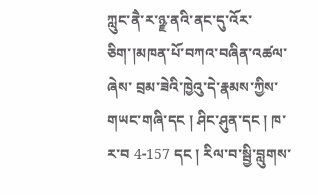ཀླུང་ནཻ་ར་ཉྫ་ནའི་ནང་དུ་འོར་ཅིག་།མཁན་པོ་བཀའ་བཞིན་འཚལ་ཞེས་ བྲམ་ཟེའི་ཁྱེའུ་དེ་རྣམས་ཀྱིས་གཡང་གཞི་དང ། ཤིང་ཤུན་དང ། ཁ་ར་བ 4-157 དང ། རིལ་བ་སྦྱི་བླུགས་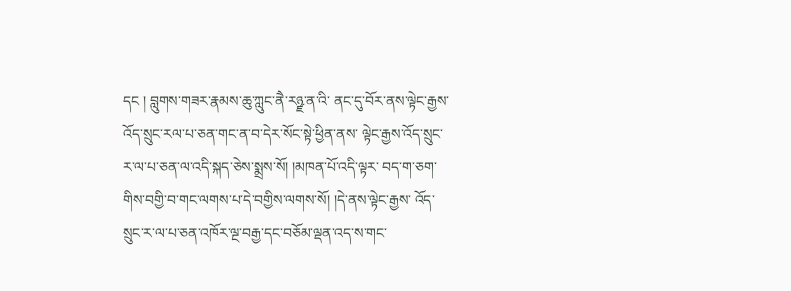དང ། བླུགས་གཟར་རྣམས་ཆུ་ཀླུང་ནཻ་རཉྫ་ན་འི་ ནང་དུ་བོར་ནས་ལྟེང་རྒྱས་འོད་སྲུང་རལ་པ་ཅན་གང་ན་བ་དེར་སོང་སྟེ་ཕྱིན་ནས་ ལྟེང་རྒྱས་འོད་སྲུང་ར་ལ་པ་ཅན་ལ་འདི་སྐད་ཅེས་སྨྲས་སོ། །མཁན་པོ་འདི་ལྟར་ བད་ག་ཅག་གིས་བགྱི་བ་གང་ལགས་པ་དེ་བགྱིས་ལགས་སོ། །དེ་ནས་ལྟེང་རྒྱས་ འོད་སྲུང་ར་ལ་པ་ཅན་འཁོར་ལྔ་བརྒྱ་དང་བཅོམ་ལྡན་འད་ས་གང་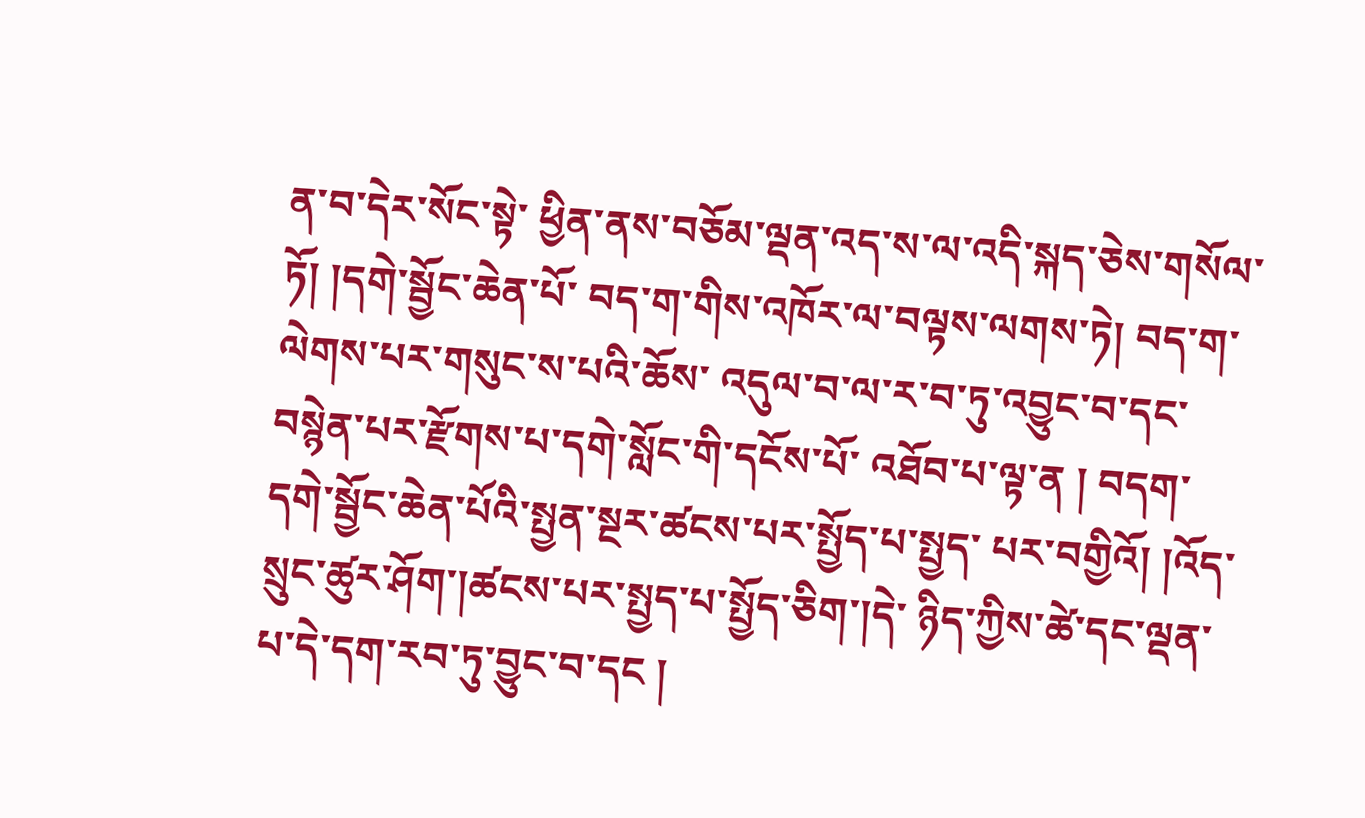ན་བ་དེར་སོང་སྟེ་ ཕྱིན་ནས་བཅོམ་ལྡན་འད་ས་ལ་འདི་སྐད་ཅེས་གསོལ་ཏོ། །དགེ་སྦྱོང་ཆེན་པོ་ བད་ག་གིས་འཁོར་ལ་བལྟས་ལགས་ཏེ། བད་ག་ལེགས་པར་གསུང་ས་པའི་ཆོས་ འདུལ་བ་ལ་ར་བ་ཏུ་འབྱུང་བ་དང་བསྙེན་པར་རྫོགས་པ་དགེ་སློང་གི་དངོས་པོ་ འཐོབ་པ་ལྟ་ན ། བདག་དགེ་སྦྱོང་ཆེན་པོའི་སྤྱན་སྔར་ཚངས་པར་སྤྱོད་པ་སྤྱད་ པར་བགྱིའོ། །འོད་སྲུང་ཚུར་ཤོག་།ཚངས་པར་སྤྱད་པ་སྤྱོད་ཅིག་།དེ་ ཉིད་ཀྱིས་ཚེ་དང་ལྡན་པ་དེ་དག་རབ་ཏུ་བྱུང་བ་དང །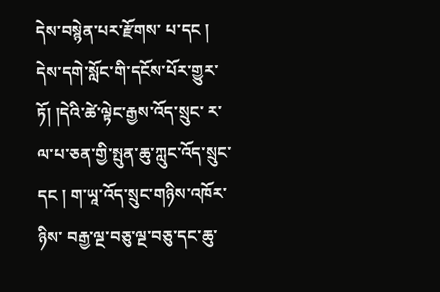དེས་བསྙེན་པར་རྫོགས་ པ་དང ། དེས་དགེ་སློང་གི་དངོས་པོར་གྱུར་ཏོ། །དེའི་ཚེ་ལྟེང་རྒྱས་འོད་སྲུང་ ར་ལ་པ་ཅན་གྱི་སྤུན་ཆུ་ཀླུང་འོད་སྲུང་དང ། ག་ཡཱ་འོད་སྲུང་གཉིས་འཁོར་ཉིས་ བརྒྱ་ལྔ་བཅུ་ལྔ་བཅུ་དང་ཆུ་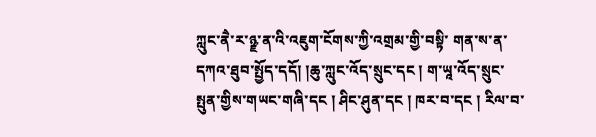ཀླུང་ནཻ་ར་ཉྫ་ན་འི་འཇུག་ངོགས་ཀྱི་འགྲམ་གྱི་བསྟི་ གན་ས་ན་དཀའ་ཐུབ་སྤྱོད་དདོ། །ཆུ་ཀླུང་འོད་སྲུང་དང ། ག་ཡཱ་འོད་སྲུང་ སྤུན་གྱིས་གཡང་གཞི་དང ། ཤིང་ཤུན་དང ། ཁར་བ་དང ། རིལ་བ་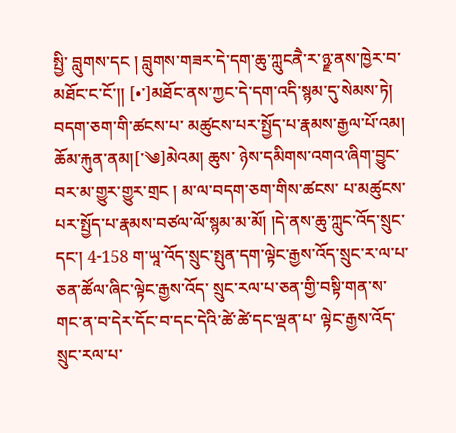སྤྱི་ བླུགས་དང ། བླུགས་གཟར་དེ་དག་ཆུ་ཀླུངནཻ་ར་ཉྫ་ནས་ཁྱེར་བ་མཐོང་ང་ངོ་།། [•་]མཐོང་ནས་ཀྱང་དེ་དག་འདི་སྙམ་དུ་སེམས་ཏེ། བདག་ཅག་གི་ཚངས་པ་ མཚུངས་པར་སྤྱོད་པ་རྣམས་རྒྱལ་པོ་འམ། ཆོམ་རྐུན་ནམ།[་༄]མེའམ། ཆུས་ ཉེས་དམིགས་འགའ་ཞིག་བྱུང་བར་མ་གྱུར་གྱུར་གྲང ། མ་ལ་བདག་ཅག་གིས་ཚངས་ པ་མཚུངས་པར་སྤྱོད་པ་རྣམས་བཙལ་ལོ་སྙམ་མ་མོ། །དེ་ནས་ཆུ་ཀླུང་འོད་སྲུང་དང་། 4-158 ག་ཡཱ་འོད་སྲུང་སྤུན་དག་ལྟེང་རྒྱས་འོད་སྲུང་ར་ལ་པ་ཅན་ཚོལ་ཞིང་ལྟེང་རྒྱས་འོད་ སྲུང་རལ་པ་ཅན་གྱི་བསྟི་གན་ས་གང་ན་བ་དེར་དོང་བ་དང་དེའི་ཚེ་ཚེ་དང་ལྡན་པ་ ལྟེང་རྒྱས་འོད་སྲུང་རལ་པ་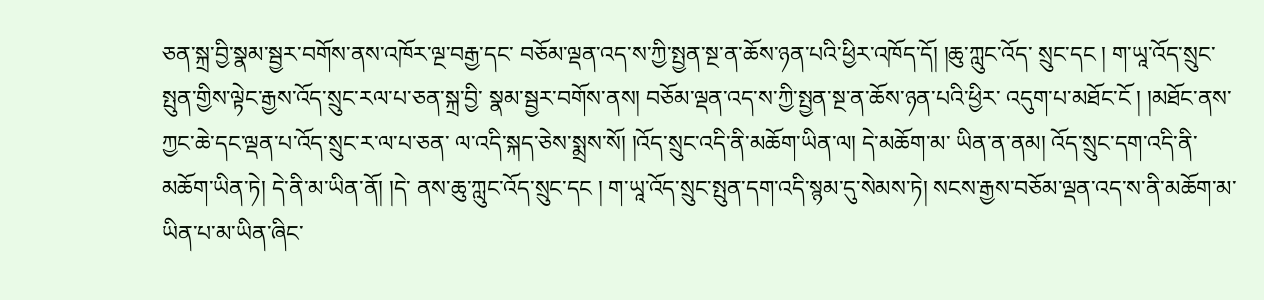ཅན་སྐྲ་བྱི་སྣམ་སྦྱར་བགོས་ནས་འཁོར་ལྔ་བརྒྱ་དང་ བཅོམ་ལྡན་འད་ས་ཀྱི་སྤྱན་སྔ་ན་ཆོས་ཉན་པའི་ཕྱིར་འཁོད་དོ། །ཆུ་ཀླུང་འོད་ སྲུང་དང ། ག་ཡཱ་འོད་སྲུང་སྤུན་གྱིས་ལྟེང་རྒྱས་འོད་སྲུང་རལ་པ་ཅན་སྐྲ་བྱི་ སྣམ་སྦྱར་བགོས་ནས། བཅོམ་ལྡན་འད་ས་ཀྱི་སྤྱན་སྔ་ན་ཆོས་ཉན་པའི་ཕྱིར་ འདུག་པ་མཐོང་ངོ ། །མཐོང་ནས་ཀྱང་ཆེ་དང་ལྡན་པ་འོད་སྲུང་ར་ལ་པ་ཅན་ ལ་འདི་སྐད་ཅེས་སྨྲས་སོ། །འོད་སྲུང་འདི་ནི་མཆོག་ཡིན་ལ། དེ་མཆོག་མ་ ཡིན་ན་ནམ། འོད་སྲུང་དག་འདི་ནི་མཆོག་ཡིན་ཏེ། དེ་ནི་མ་ཡིན་ནོ། །དེ་ ནས་ཆུ་ཀླུང་འོད་སྲུང་དང ། ག་ཡཱ་འོད་སྲུང་སྤུན་དག་འདི་སྙམ་དུ་སེམས་ཏེ། སངས་རྒྱས་བཅོམ་ལྡན་འད་ས་ནི་མཆོག་མ་ཡིན་པ་མ་ཡིན་ཞིང་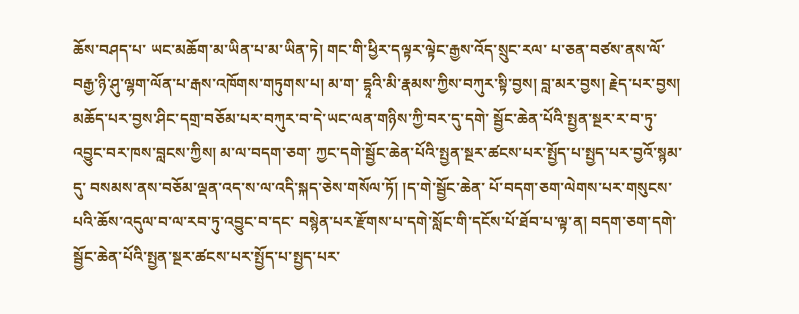ཆོས་བཤད་པ་ ཡང་མཆོག་མ་ཡིན་པ་མ་ཡིན་ཏེ། གང་གི་ཕྱིར་དལྟར་ལྟེང་རྒྱས་འོད་སྲུང་རལ་ པ་ཅན་བཙས་ནས་ལོ་བརྒྱ་ཉི་ཤུ་ལྷག་ལོན་པ་རྒས་འཁོགས་གཏུགས་པ། མ་ག་ དྷཱའི་མི་རྣམས་ཀྱིས་བཀུར་སྟི་བྱས། བླ་མར་བྱས། རྗེད་པར་བྱས། མཆོད་པར་བྱས་ཤིང་དགྲ་བཅོམ་པར་བཀུར་བ་དེ་ཡང་ལན་གཉིས་ཀྱི་བར་དུ་དགེ་ སྦྱོང་ཆེན་པོའི་སྤྱན་སྔར་ར་བ་ཏུ་འབྱུང་བར་ཁས་བླངས་ཀྱིས། མ་ལ་བདག་ཅག་ ཀྱང་དགེ་སྦྱོང་ཆེན་པོའི་སྤྱན་སྔར་ཚངས་པར་སྤྱོད་པ་སྤྱད་པར་བྱའོ་སྙམ་དུ་ བསམས་ནས་བཅོམ་ལྡན་འད་ས་ལ་འདི་སྐད་ཅེས་གསོལ་ཏོ། །ད་གེ་སྦྱོང་ཆེན་ པོ་བདག་ཅག་ལེགས་པར་གསུངས་པའི་ཆོས་འདུལ་བ་ལ་རབ་ཏུ་འབྱུང་བ་དང་ བསྙེན་པར་རྫོགས་པ་དགེ་སློང་གི་དངོས་པོ་ཐོབ་པ་ལྟ་ན། བདག་ཅག་དགེ་ སྦྱོང་ཆེན་པོའི་སྤྱན་སྔར་ཚངས་པར་སྤྱོད་པ་སྤྱད་པར་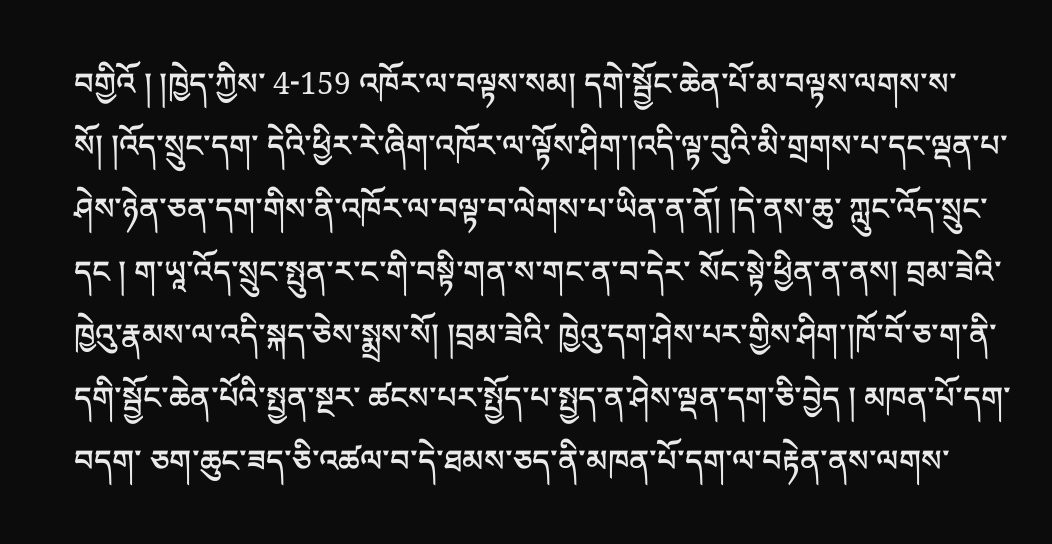བགྱིའོ ། །ཁྱེད་ཀྱིས་ 4-159 འཁོར་ལ་བལྟས་སམ། དགེ་སྦྱོང་ཆེན་པོ་མ་བལྟས་ལགས་ས་སོ། །འོད་སྲུང་དག་ དེའི་ཕྱིར་རེ་ཞིག་འཁོར་ལ་ལྟོས་ཤིག་།འདི་ལྟ་བུའི་མི་གྲགས་པ་དང་ལྡན་པ་ ཤེས་ཉེན་ཅན་དག་གིས་ནི་འཁོར་ལ་བལྟ་བ་ལེགས་པ་ཡིན་ན་ནོ། །དེ་ནས་ཆུ་ ཀླུང་འོད་སྲུང་དང ། ག་ཡཱ་འོད་སྲུང་སྤུན་ར་ང་གི་བསྟི་གན་ས་གང་ན་བ་དེར་ སོང་སྟེ་ཕྱིན་ན་ནས། བྲམ་ཟེའི་ཁྱེའུ་རྣམས་ལ་འདི་སྐད་ཅེས་སྨྲས་སོ། །བྲམ་ཟེའི་ ཁྱེའུ་དག་ཤེས་པར་གྱིས་ཤིག་།ཁོ་བོ་ཅ་ག་ནི་དགི་སྦྱོང་ཆེན་པོའི་སྤྱན་སྔར་ ཚངས་པར་སྤྱོད་པ་སྤྱད་ན་ཤེས་ལྡན་དག་ཅི་བྱེད ། མཁན་པོ་དག་བདག་ ཅག་ཆུང་ཟད་ཅི་འཚལ་བ་དེ་ཐམས་ཅད་ནི་མཁན་པོ་དག་ལ་བརྟེན་ནས་ལགས་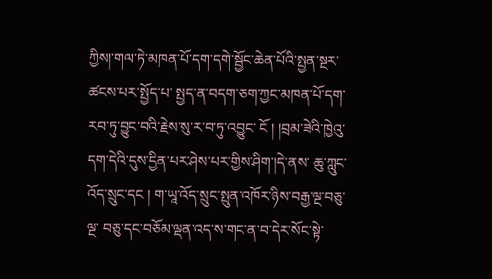ཀྱིས།་གལ་ཏེ་མཁན་པོ་དག་དགེ་སྦྱོང་ཆེན་པོའི་སྤྱན་སྔར་ཚངས་པར་སྤྱོད་པ་ སྤྱད་ན་བདག་ཅག་ཀྱང་མཁན་པོ་དག་རབ་ཏུ་བྱུང་བའི་རྗེས་སུ་ར་བ་ཏུ་འབྱུང་ ངོ ། །བྲམ་ཟེའི་ཁྱེའུ་དག་དེའི་དུས་དྱིན་པར་ཤེས་པར་གྱིས་ཤིག་།དེ་ནས་ ཆུ་ཀླུང་འོད་སྲུང་དང ། ག་ཡཱ་འོད་སྲུང་སྤུན་འཁོར་ཉིས་བརྒྱ་ལྔ་བཅུ་ལྔ་ བཅུ་དང་བཅོམ་ལྡན་འད་ས་གང་ན་བ་དེར་སོང་སྟེ་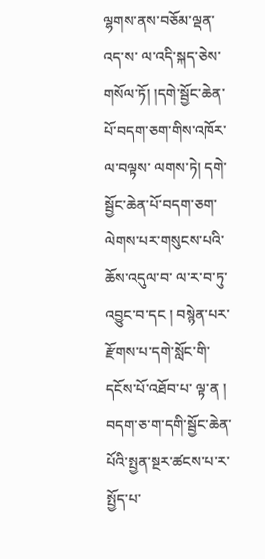ལྷགས་ནས་བཅོམ་ལྡན་འད་ས་ ལ་འདི་སྐད་ཅེས་གསོལ་ཏོ། །དགེ་སྦྱོང་ཆེན་པོ་བདག་ཅག་གིས་འཁོར་ལ་བལྟས་ ལགས་ཏེ། དགེ་སྦྱོང་ཆེན་པོ་བདག་ཅག་ལེགས་པར་གསུངས་པའི་ཆོས་འདུལ་བ་ ལ་ར་བ་ཏུ་འབྱུང་བ་དང ། བསྙེན་པར་རྫོགས་པ་དགེ་སློང་གི་དངོས་པོ་འཐོབ་པ་ ལྟ་ན ། བདག་ཅ་ག་དགི་སྦྱོང་ཆེན་པོའི་སྤྱན་སྔར་ཚངས་པ་ར་སྤྱོད་པ་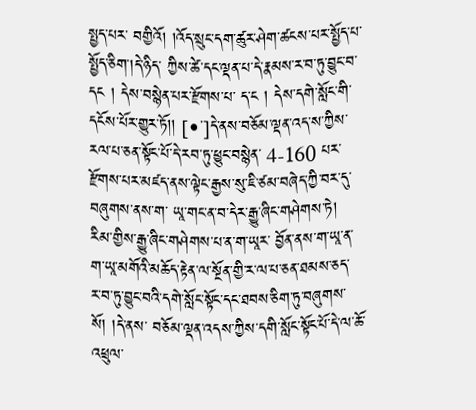སྤྱད་པར་ བགྱིའོ། །འོད་སྲུང་དག་ཚུར་ཤེག་ཚངས་པར་སྤྱོད་པ་སྤྱོད་ཅིག་།དེ་ཉིད་ ཀྱིས་ཚེ་དང་ལྡན་པ་དེ་རྣམས་ར་བ་ཏུ་བྱུང་བ་དང ། དེས་བསྙེན་པར་རྫོགས་པ་ ད་ང ། དེས་དགེ་སློང་གི་དངོས་པོར་གྱུར་ཏོ།། [•་]དེ་ནས་བཅོམ་ལྡན་འད་ས་ཀྱིས་རལ་པ་ཅན་སྟོང་པོ་དེ་རབ་ཏུ་ཕྱུང་བསྙེན་ 4-160 པར་རྫོགས་པར་མཛད་ནས་ལྟེང་རྒྱས་སུ་ཇི་ཙམ་བཞེད་ཀྱི་བར་དུ་བཞུགས་ནས་ག་ ཡཱ་གང་ན་བ་དེར་རྒྱུ་ཞིང་གཤེགས་ཏེ། རིམ་གྱིས་རྒྱུ་ཞིང་གཤེགས་པ་ན་ག་ཡཱར་ བྱོན་ནས་ག་ཡཱ་ན་ག་ཡཱ་མགོའི་མཆོད་རྟེན་ལ་སྔོན་གྱི་ར་ལ་པ་ཅན་ཐམས་ཅད་ ར་བ་ཏུ་བྱུང་བའི་དགེ་སློང་སྟོང་དང་ཐབས་ཅིག་ཏུ་བཞུགས་སོ། །དེ་ནས་ བཅོམ་ལྡན་འདས་ཀྱིས་དགི་སློང་སྟོང་པོ་དེ་ལ་ཆོ་འཕྲུལ་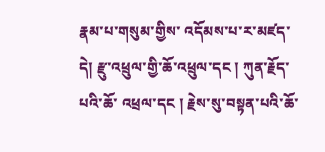རྣམ་པ་གསུམ་གྱིས་ འདོམས་པ་ར་མཛད་དེ། རྫུ་འཕྲུལ་གྱི་ཆོ་འཕྲུལ་དང ། ཀུན་རྗོད་པའི་ཆོ་ འཕྲལ་དང ། རྗེས་སུ་བསྟན་པའི་ཆོ་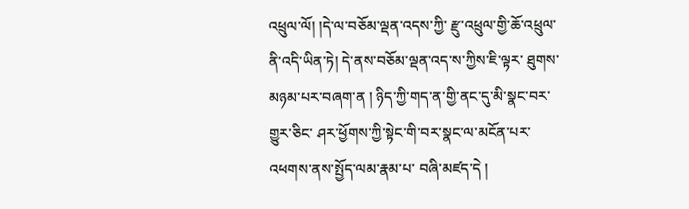འཕྲུལ་ལོ། །དེ་ལ་བཅོམ་ལྡན་འདས་ཀྱི་ རྫུ་འཕྲུལ་གྱི་ཆོ་འཕྲུལ་ནི་འདི་ཡིན་ཏེ། དེ་ནས་བཅོམ་ལྡན་འད་ས་ཀྱིས་ཇི་ལྟར་ ཐུགས་མཉམ་པར་བཞག་ན ། ཉིད་ཀྱི་གད་ན་གྱི་ནང་དུ་མི་སྣང་བར་གྱུར་ཅིང་ ཤར་ཕྱོགས་ཀྱི་སྟེང་གི་བར་སྣང་ལ་མངོན་པར་འཕགས་ནས་སྤྱོད་ལམ་རྣམ་པ་ བཞི་མཛད་དེ །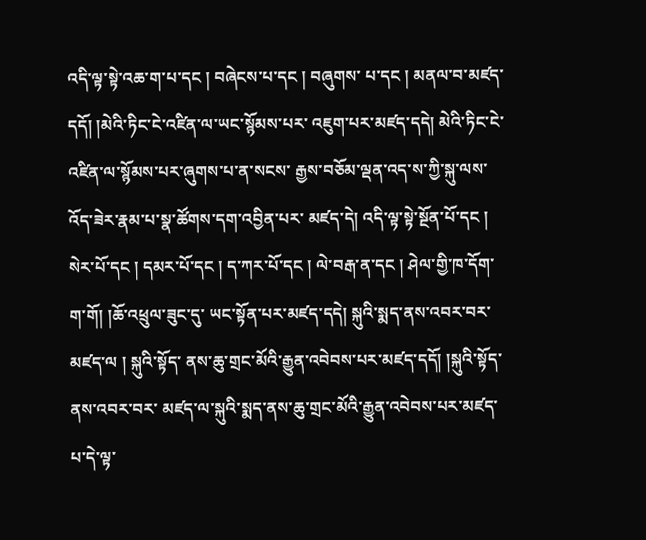འདི་ལྟ་སྟེ་འཆ་ག་པ་དང ། བཞེངས་པ་དང ། བཞུགས་ པ་དང ། མནལ་བ་མཛད་དདོ། །མེའི་ཏིང་ངེ་འཛིན་ལ་ཡང་སྙོམས་པར་ འཇུག་པར་མཛད་དདེ། མེའི་ཏིང་ངེ་འཛིན་ལ་སྙོམས་པར་ཞུགས་པ་ན་སངས་ རྒྱས་བཅོམ་ལྡན་འད་ས་ཀྱི་སྐུ་ལས་འོད་ཟེར་རྣམ་པ་སྣ་ཚོགས་དག་འབྱིན་པར་ མཛད་དེ། འདི་ལྟ་སྟེ་སྔོན་པོ་དང ། སེར་པོ་དང ། དམར་པོ་དང ། ད་ཀར་པོ་དང ། ལེ་བརྒ་ན་དང ། ཤེལ་གྱི་ཁ་དོག་ག་གོ། །ཆོ་འཕྲུལ་ཟུང་དུ་ ཡང་སྟོན་པར་མཛད་དདེ། སྐུའི་སྨད་ནས་འབར་བར་མཛད་ལ ། སྐུའི་སྟོད་ ནས་ཆུ་གྲང་མོའི་རྒྱུན་འབེབས་པར་མཛད་དདོ། །སྐུའི་སྟོད་ནས་འབར་བར་ མཛད་ལ་སྐུའི་སྨད་ནས་ཆུ་གྲང་མོའི་རྒྱུན་འབེབས་པར་མཛད་པ་དེ་ལྟ་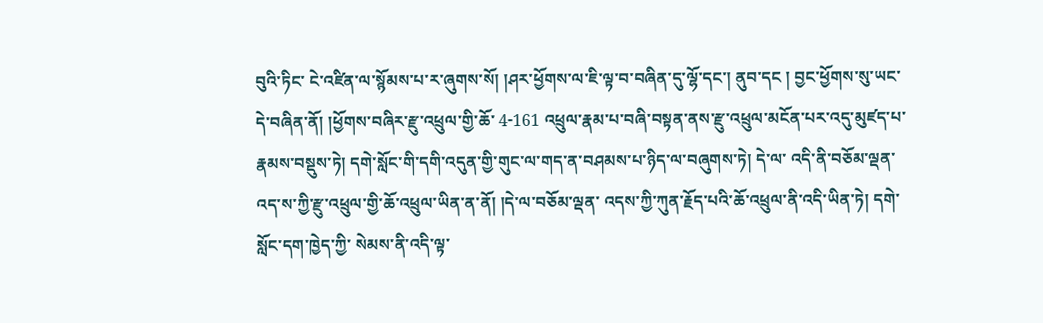བུའི་ཏིང་ ངེ་འཛིན་ལ་སྙོམས་པ་ར་ཞུགས་སོ། །ཤར་ཕྱོགས་ལ་ཇི་ལྟ་བ་བཞིན་དུ་ལྷོ་དང་། ནུབ་དང ། བྱང་ཕྱོགས་སུ་ཡང་དེ་བཞིན་ནོ། །ཕྱོགས་བཞིར་རྫུ་འཕྲུལ་གྱི་ཆོ་ 4-161 འཕྲུལ་རྣམ་པ་བཞི་བསྟན་ནས་རྫུ་འཕྲུལ་མངོན་པར་འདུ་མུཛད་པ་རྣམས་བསྡུས་ཏེ། དགེ་སློང་གི་དགི་འདུན་གྱི་གུང་ལ་གད་ན་བཤམས་པ་ཉིད་ལ་བཞུགས་ཏེ། དེ་ལ་ འདི་ནི་བཅོམ་ལྡན་འད་ས་ཀྱི་རྫུ་འཕྲུལ་གྱི་ཆོ་འཕྲུལ་ཡིན་ན་ནོ། །དེ་ལ་བཅོམ་ལྡན་ འདས་ཀྱི་ཀུན་རྗོད་པའི་ཆོ་འཕྲུལ་ནི་འདི་ཡིན་ཏེ། དགེ་སློང་དག་ཁྱེད་ཀྱི་ སེམས་ནི་འདི་ལྟ་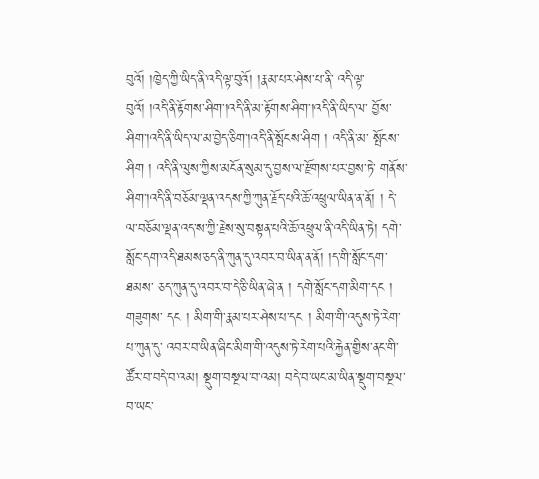བུའོ། །ཁྱེད་ཀྱི་ཡིད་ནི་འདི་ལྟ་བུའོ། །རྣམ་པར་ཤེས་པ་ནི་ འདི་ལྟ་བུའོ། །འདི་ནི་རྟོགས་ཤིག་།འདི་ནི་མ་རྟོགས་ཤིག་།འདི་ནི་ཡིད་ལ་ བྱོས་ཤིག་།འདི་ནི་ཡིད་ལ་མ་བྱེད་ཅིག་།འདི་ནི་སྤོངས་ཤིག ། འདི་ནི་མ་ སྤོངས་ཤིག ། འདི་ནི་ལུས་ཀྱིས་མངོན་སུམ་དུ་བྱས་ལ་རྫོགས་པར་བྱས་ཏེ་ གནོས་ཤིག་།འདི་ནི་བཅོམ་ལྡན་འདས་ཀྱི་ཀུན་རྗོད་པའི་ཆོ་འཕྲུལ་ཡིན་ན་ནོ། ། དེ་ལ་བཅོམ་ལྡན་འད་ས་ཀྱི་རྗེས་སུ་བསྟན་པའི་ཆོ་འཕྲུལ་ནི་འདི་ཡིན་ཏེ། དགེ་ སློང་དག་འདི་ཐམས་ཅད་ནི་ཀུན་དུ་འབར་བ་ཡིན་ན་ནོ། །ད་གི་སློང་དག་ཐམས་ ཅད་ཀུན་དུ་འབར་བ་དེ་ཅི་ཡིན་ཞེ་ན ། དགེ་སློང་དག་མིག་དང ། གཟུགས་ དང ། མིག་གི་རྣམ་པར་ཤེས་པ་དང ། མིག་གི་འདུས་ཏེ་རེག་པ་ཀུན་དུ་ འབར་བ་ཡིན་ཞིང་མིག་གི་འདུས་ཏེ་རེག་པའི་རྐྱེན་གྱིས་ནང་གི་ཚོར་བ་བདེ་བ་འམ། སྡུག་བསྔལ་བ་འམ། བདེ་བ་ཡང་མ་ཡིན་སྡུག་བསྔལ་བ་ཡང་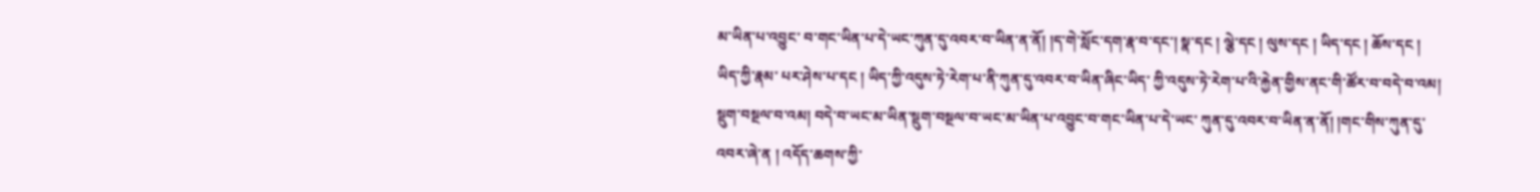མ་ཡིན་པ་འབྱུང་ བ་གང་ཡིན་པ་དེ་ཡང་ཀུན་དུ་འབར་བ་ཡིན་ན་ནོ། །ད་གེ་སློང་དག་རྣ་བ་དང་། སྣ་དང ། ལྕེ་དང ། ལུས་དང ། ཡིད་དང ། ཆོས་དང ། ཡིད་ཀྱི་རྣམ་ པར་ཤེས་པ་དང ། ཡིད་ཀྱི་འདུས་ཏེ་རེག་པ་ནི་ཀུན་དུ་འབར་བ་ཡིན་ཞིང་ཡིད་ ཀྱི་འདུས་ཏེ་རེག་པ་འི་རྐྱེན་གྱིས་ནང་གི་ཚོར་བ་བདེ་བ་འམ། སྡུག་བསྔལ་བ་འམ། བདེ་བ་ཡང་མ་ཡིན་སྡུག་བསྔལ་བ་ཡང་མ་ཡིན་པ་འབྱུང་བ་གང་ཡིན་པ་དེ་ཡང་ ཀུན་དུ་འབར་བ་ཡིན་ན་ནོ། །གང་གིས་ཀུན་དུ་འབར་ཞེ་ན ། འདོད་ཆགས་ཀྱི་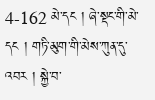4-162 མེ་དང ། ཞེ་སྡང་གི་མེ་དང ། གཏི་མུག་གི་མེས་ཀུན་དུ་འབར ། སྐྱེ་བ་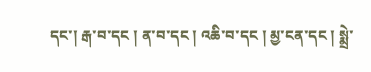དང་། རྒ་བ་དང ། ན་བ་དང ། འཆི་བ་དང ། མྱ་ངན་དང ། སྨྲེ་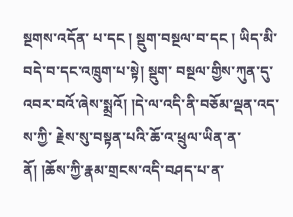སྔགས་འདོན་ པ་དང ། སྡུག་བསྔལ་བ་དང ། ཡིད་མི་བདེ་བ་དང་འཁྲུག་པ་སྟེ། སྡུག་ བསྔལ་གྱིས་ཀུན་དུ་འབར་བའོ་ཞེས་སྨྲའོ། །དེ་ལ་འདི་ནི་བཅོམ་ལྡན་འད་ས་ཀྱི་ རྗེས་སུ་བསྟན་པའི་ཆོ་འ་ཕྲུལ་ཡིན་ན་ནོ། །ཆོས་ཀྱི་རྣམ་གྲངས་འདི་བཤད་པ་ན་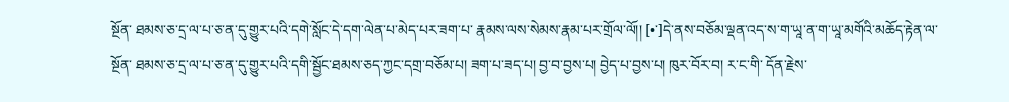སྔོན་ ཐམས་ཅ་དྲ་ལ་པ་ཅ་ན་དུ་གྱུར་པའི་དགེ་སློང་དེ་དག་ལེན་པ་མེད་པར་ཟག་པ་ རྣམས་ལས་སེམས་རྣམ་པར་གྲོལ་ལོ།། [•་]དེ་ནས་བཅོམ་ལྡན་འད་ས་ག་ཡཱ་ན་ག་ཡཱ་མགོའི་མཆོད་རྟེན་ལ་སྔོན་ ཐམས་ཅ་དྲ་ལ་པ་ཅ་ན་དུ་གྱུར་པའི་དགི་སྦྱོང་ཐམས་ཅད་ཀྱང་དགྲ་བཅོམ་པ། ཟག་པ་ཟད་པ། བྱ་བ་བྱས་པ། བྱེད་པ་བྱས་པ། ཁུར་བོར་བ། ར་ང་གི་ དོན་རྗེས་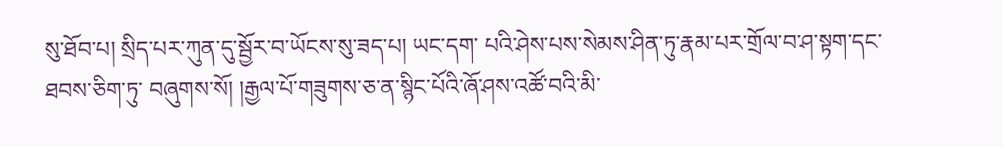སུ་ཐོབ་པ། སྲིད་པར་ཀུན་དུ་སྦྱོར་བ་ཡོངས་སུ་ཟད་པ། ཡང་དག་ པའི་ཤེས་པས་སེམས་ཤིན་ཏུ་རྣམ་པར་གྲོལ་བ་ཤ་སྟག་དང་ཐབས་ཅིག་ཏུ་ བཞུགས་སོ། །རྒྱལ་པོ་གཟུགས་ཅ་ན་སྙིང་པོའི་ཞོ་ཤས་འཚོ་བའི་མི་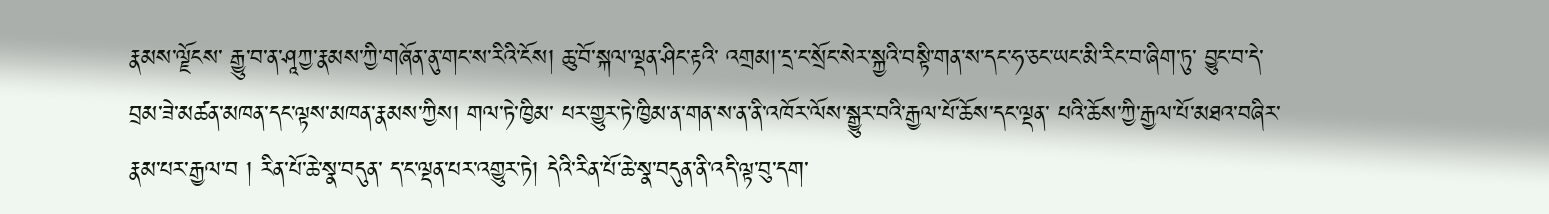རྣམས་ལྗོངས་ རྒྱུ་བ་ན་ཤཱཀྱ་རྣམས་ཀྱི་གཞོན་ནུ་གང་ས་རིའི་ངོས། ཆུ་བོ་སྐལ་ལྡན་ཤིང་རྟའི་ འགྲམ།་དྲ་ང་སྲོང་སེར་སྐྱའི་བསྟི་གན་ས་དང་ཧ་ཅང་ཡང་མི་རིང་བ་ཞིག་ཏུ་ བྱུང་བ་དེ་བྲམ་ཟེ་མཚན་མཁན་དང་ལྟས་མཁན་རྣམས་ཀྱིས། གལ་ཏེ་ཁྱིམ་ པར་གྱུར་ཏེ་ཁྱིམ་ན་གན་ས་ན་ནི་འཁོར་ལོས་སྒྱུར་བའི་རྒྱལ་པོ་ཆོས་དང་ལྡན་ པའི་ཆོས་ཀྱི་རྒྱལ་པོ་མཐའ་བཞིར་རྣམ་པར་རྒྱལ་བ ། རིན་པོ་ཆེ་སྣ་བདུན་ ད་ང་ལྡན་པར་འགྱུར་ཏེ། དེའི་རིན་པོ་ཆེ་སྣ་བདུན་ནི་འདི་ལྟ་བུ་དག་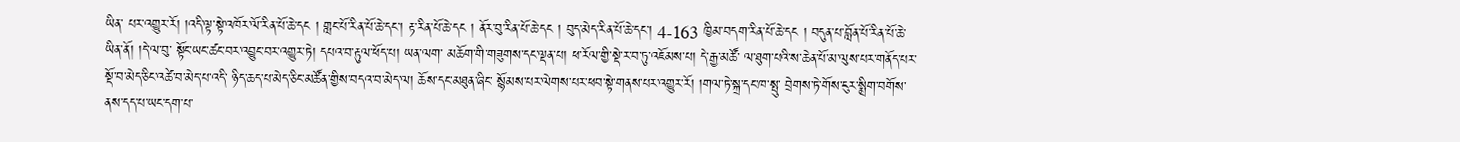ཡིན་ པར་འགྱུར་རོ། །འདི་ལྟ་སྟེ་འཁོར་ལོ་རིན་པོ་ཆེ་དང ། གླང་པོ་རིན་པོ་ཆེ་དང་། རྟ་རིན་པོ་ཆེ་དང ། ནོར་བུ་རིན་པོ་ཆེ་དང ། བུད་མེད་རིན་པོ་ཆེ་དང་། 4-163 ཁྱིམ་བདག་རིན་པོ་ཆེ་དང ། བདུན་པ་བློན་པོ་རིན་པོ་ཆེ་ཡིན་ནོ། །དེ་ལ་བུ་ སྟོང་ཡང་ཚང་བར་འབྱུང་བར་འགྱུར་ཏེ། དཔའ་བ་རྟུལ་ཕོད་པ། ཡན་ལག་ མཆོག་གི་གཟུགས་དང་ལྡན་པ། ཕ་རོལ་གྱི་སྡེ་ར་བ་ཏུ་འཇོམས་པ། དེ་རྒྱ་མཚོ་ ལ་ཐུག་པའི་ས་ཆེན་པོ་མ་ལུས་པར་གནོད་པར་སྡོ་བ་མེད་ཅིང་འཚེ་བ་མེད་པ་འདི་ ཉིད་ཆད་པ་མེད་ཅིང་མཚོན་གྱིས་བདའ་བ་མེད་ལ། ཆོས་དང་མཐུན་ཞིང་ སྙོམས་པར་ལེགས་པར་ཕབ་སྟེ་གནས་པར་འགྱུར་རོ། །གལ་ཏེ་སྐྲ་དང་ཁ་སྤུ་ བྲེགས་ཏེ་གོས་ངུར་སྨྲིག་བགོས་ནས་དད་པ་ཡང་དག་པ་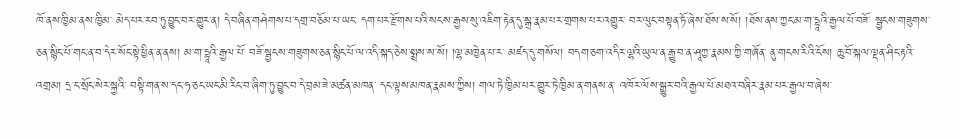ཁོ་ནས་ཁྱིམ་ནས་ཁྱིམ་ མེད་པར་རབ་ཏུ་བྱུང་བར་གྱུར་ན། དེ་བཞིན་གཤེགས་པ་དགྲ་བཅོམ་པ་ཡང་ དག་པར་རྫོགས་པའི་སངས་རྒྱས་སུ་འཇིག་རྟེན་དུ་སྒྲ་རྣམ་པར་གྲགས་པར་འགྱུར་ བར་ལུང་བསྟན་ཏོ་ཞེས་ཐོས་ས་སོ། །ཐོས་ནས་ཀྱང་མ་ག་དྷཱའི་རྒྱལ་པོ་བཟོ་ སྦྱངས་གཟུགས་ཅན་སྙིང་པོ་གང་ན་བ་དེར་སོང་སྟེ་ཕྱིན་ན་ནས། མ་ག་དྷཱའི་རྒྱལ་པོ་ བཟོ་སྦྱངས་གཟུགས་ཅན་སྙིང་པོ་ལ་འདི་སྐད་ཅེས་སྨྲས་ས་སོ། །ལྷ་མཁྱེན་པ་ར་ མཛད་དུ་གསོལ། བདག་ཅག་འདིར་ལྷའི་ཡུལ་ན་རྒྱུ་བ་ན་ཤཱཀྱ་རྣམས་ཀྱི་གཞོན་ ནུ་གངས་རིའི་ངོས། ཆུ་བོ་སྐལ་ལྡན་ཤིང་རྟའི་འགྲམ། དྲ་ང་སྲོང་སེར་སྐྱའི་ བསྟི་གན་ས་དང་ཧ་ཅང་ཡང་མི་རིང་བ་ཞིག་ཏུ་བྱུང་བ་དེ་བྲམ་ཟེ་མཚན་མཁན་ དང་ལྟས་མཁན་རྣམས་ཀྱིས། གལ་ཏེ་ཁྱིམ་པར་གྱུར་ཏེ་ཁྱིམ་ན་གནས་ན་ འཁོར་ལོས་སྒྱུར་བའི་རྒྱལ་པོ་མཐའ་བཞིར་རྣམ་པར་རྒྱལ་བ་ཞེས་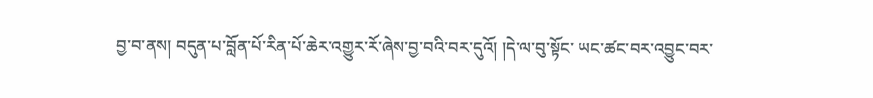བྱ་བ་ནས། བདུན་པ་བློན་པོ་རིན་པོ་ཆེར་འགྱུར་རོ་ཞེས་བྱ་བའི་བར་དུའོ། །དེ་ལ་བུ་སྟོང་ ཡང་ཚང་བར་འབྱུང་བར་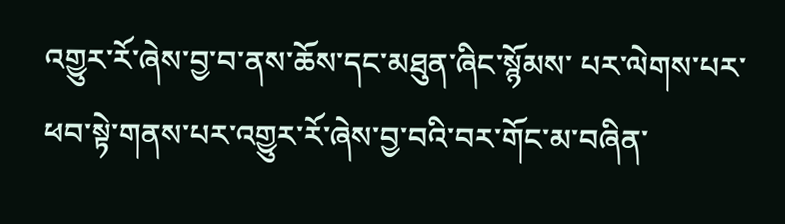འགྱུར་རོ་ཞེས་བྱ་བ་ནས་ཆོས་དང་མཐུན་ཞིང་སྙོམས་ པར་ལེགས་པར་ཕབ་སྟེ་གནས་པར་འགྱུར་རོ་ཞེས་བྱ་བའི་བར་གོང་མ་བཞིན་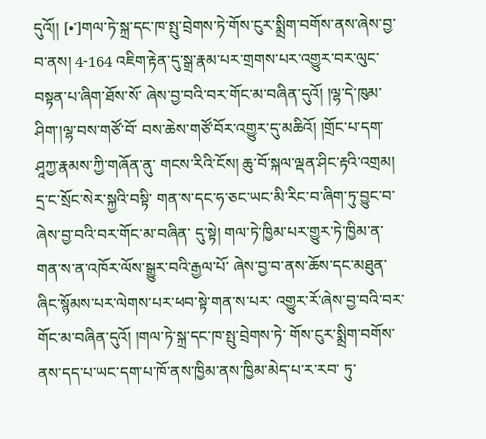དུའོ།། [•་]གལ་ཏེ་སྐྲ་དང་ཁ་སྤུ་བྲེགས་ཏེ་གོས་ངུར་སྨྲིག་བགོས་ནས་ཞེས་བྱ་བ་ནས། 4-164 འཇིག་རྟེན་དུ་སྒྲ་རྣམ་པར་གྲགས་པར་འགྱུར་བར་ལུང་བསྟན་པ་ཞིག་ཐོས་སོ་ ཞེས་བྱ་བའི་བར་གོང་མ་བཞིན་དུའོ། །ལྷ་དེ་ཁུམ་ཤིག་།ལྷ་བས་གཙོ་བོ་ བས་ཆེས་གཙོ་བོར་འགྱུར་དུ་མཆིའོ། །གྲོང་པ་དག་ཤཱཀྱ་རྣམས་ཀྱི་གཞོན་ནུ་ གངས་རིའི་ངོས། ཆུ་བོ་སྐལ་ལྡན་ཤིང་རྟའི་འགྲམ། དྲ་ང་སྲོང་སེར་སྐྱའི་བསྟི་ གན་ས་དང་ཧ་ཅང་ཡང་མི་རིང་བ་ཞིག་ཏུ་བྱུང་བ་ཞེས་བྱ་བའི་བར་གོང་མ་བཞིན་ དུ་སྟེ། གལ་ཏེ་ཁྱིམ་པར་གྱུར་ཏེ་ཁྱིམ་ན་གན་ས་ན་འཁོར་ལོས་སྒྱུར་བའི་རྒྱལ་པོ་ ཞེས་བྱ་བ་ནས་ཆོས་དང་མཐུན་ཞིང་སྙོམས་པར་ལེགས་པར་ཕབ་སྟེ་གན་ས་པར་ འགྱུར་རོ་ཞེས་བྱ་བའི་བར་གོང་མ་བཞིན་དུའོ། །གལ་ཏེ་སྐྲ་དང་ཁ་སྤུ་བྲེགས་ཏེ་ གོས་ངུར་སྨྲིག་བགོས་ནས་དད་པ་ཡང་དག་པ་ཁོ་ནས་ཁྱིམ་ནས་ཁྱིམ་མེད་པ་ར་རབ་ ཏུ་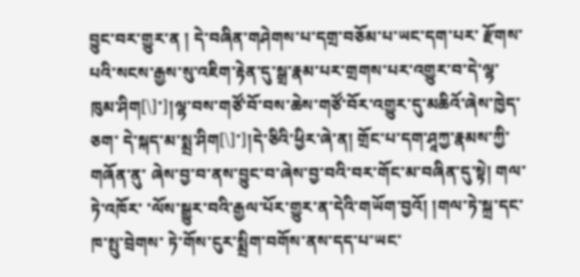བྱུང་བར་གྱུར་ན ། དེ་བཞིན་གཤེགས་པ་དགྲ་བཅོམ་པ་ཡང་དག་པར་ རྫོགས་པའི་སངས་རྒྱས་སུ་འཇིག་རྟེན་དུ་སྒྲ་རྣམ་པར་གྲགས་པར་འགྱུར་བ་དེ་ལྷ་ ཁུམ་ཤིག[\]་]།ལྷ་བས་གཙོ་བོ་བས་ཆེས་གཙོ་བོར་འགྱུར་དུ་མཆིའོ་ཞེས་ཁྱེད་ཅག་ དེ་སྐད་མ་སྨྲ་ཤིག[\]་]།དེ་ཅིའི་ཕྱིར་ཞེ་ན། གྲོང་པ་དག་ཤཱཀྱ་རྣམས་ཀྱི་གཞོན་ནུ་ ཞེས་བྱ་བ་ནས་བྱུང་བ་ཞེས་བྱ་བའི་བར་གོང་མ་བཞིན་དུ་སྟེ། གལ་ཏེ་འཁོར་ ་ལོས་སྒྱུར་བའི་རྒྱལ་པོར་གྱུར་ན་དེའི་གཡོག་བྱའོ། །གལ་ཏེ་སྐྲ་དང་ཁ་སྤུ་བྲེགས་ ཏེ་གོས་ངུར་སྨྲིག་བགོས་ནས་དད་པ་ཡང་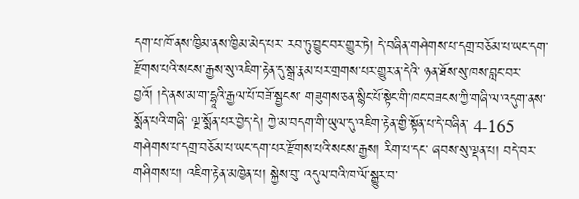དག་པ་ཁོ་ནས་ཁྱིམ་ནས་ཁྱིམ་མེད་པར་ རབ་ཏུ་བྱུང་བར་གྱུར་ཏེ། དེ་བཞིན་གཤེགས་པ་དགྲ་བཅོམ་པ་ཡང་དག་ རྫོགས་པའི་སངས་རྒྱས་སུ་འཇིག་རྟེན་དུ་སྒྲ་རྣམ་པར་གྲགས་པར་གྱུར་ན་དེའི་ ཉན་ཐོས་སུ་ཁས་བླང་བར་བྱའོ། །དེ་ནས་མ་ག་དྷཱའི་རྒྱལ་པོ་བཟོ་སྦྱངས་ གཟུགས་ཅན་སྙིང་པོ་སྟེང་གི་ཁང་བཟངས་ཀྱི་གཞི་ལ་འདུག་ནས་སྨོན་པའི་གཞི་ ལྔ་སྨོན་པར་བྱེད་དེ། ཀྱེ་མ་བདག་གི་ཡུལ་དུ་འཇིག་རྟེན་གྱི་སྟོན་པ་དེ་བཞིན་ 4-165 གཤེགས་པ་དགྲ་བཅོམ་པ་ཡང་དག་པར་རྫོགས་པའི་སངས་རྒྱས། རིག་པ་དང་ ཞབས་སུ་ལྡན་པ། བདེ་བར་གཤིགས་པ། འཇིག་རྟེན་མཁྱེན་པ། སྐྱེས་བུ་ འདུལ་བའི་ཁ་ལོ་སྒྱུར་བ་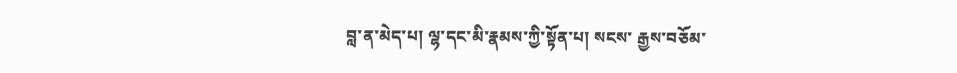བླ་ན་མེད་པ། ལྷ་དང་མི་རྣམས་ཀྱི་སྟོན་པ། སངས་ རྒྱས་བཅོམ་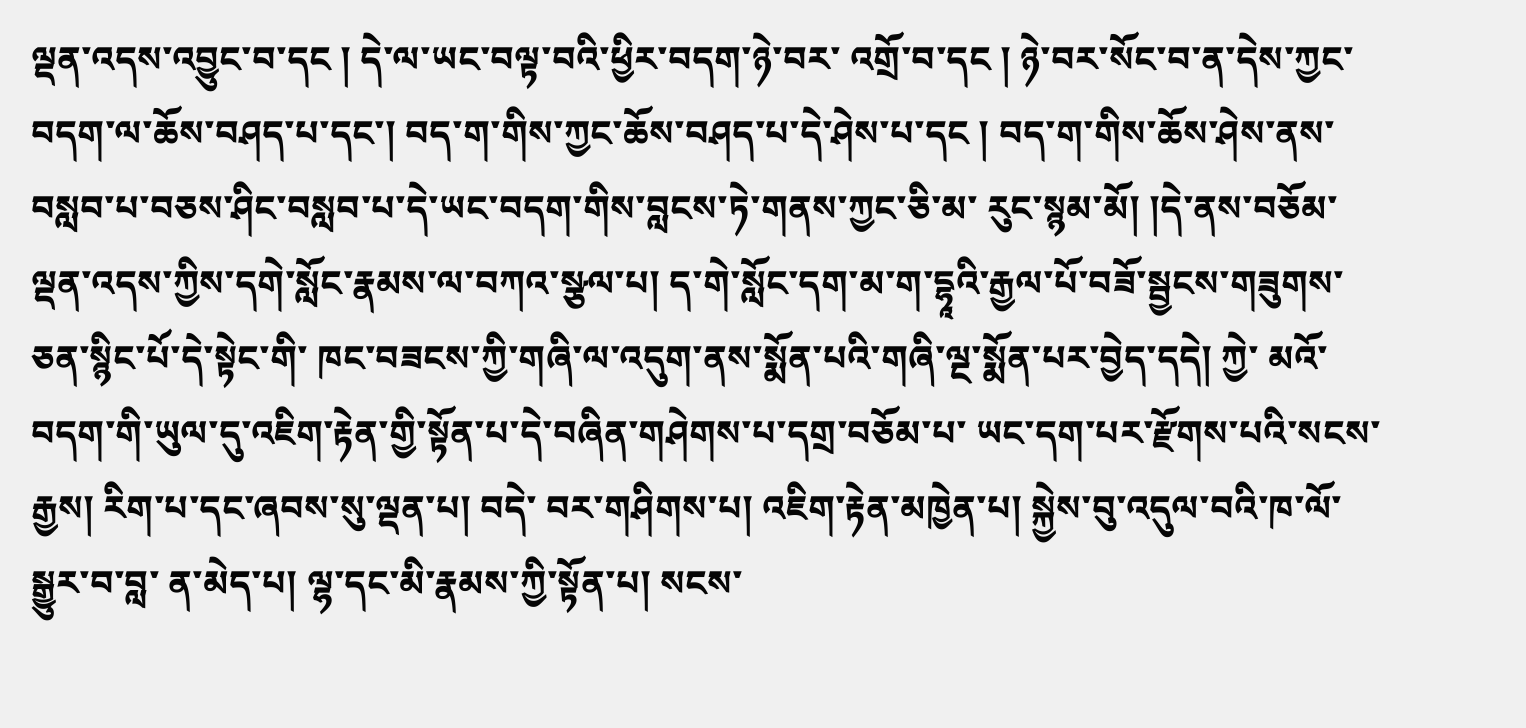ལྡན་འདས་འབྱུང་བ་དང ། དེ་ལ་ཡང་བལྟ་བའི་ཕྱིར་བདག་ཉེ་བར་ འགྲོ་བ་དང ། ཉེ་བར་སོང་བ་ན་དེས་ཀྱང་བདག་ལ་ཆོས་བཤད་པ་དང་། བད་ག་གིས་ཀྱང་ཆོས་བཤད་པ་དེ་ཤེས་པ་དང ། བད་ག་གིས་ཆོས་ཤེས་ནས་ བསླབ་པ་བཅས་ཤིང་བསླབ་པ་དེ་ཡང་བདག་གིས་བླངས་ཏེ་གནས་ཀྱང་ཅི་མ་ རུང་སྙམ་མོ། །དེ་ནས་བཅོམ་ལྡན་འདས་ཀྱིས་དགེ་སློང་རྣམས་ལ་བཀའ་སྩལ་པ། ད་གེ་སློང་དག་མ་ག་དྷཱའི་རྒྱལ་པོ་བཟོ་སྦྱངས་གཟུགས་ཅན་སྙིང་པོ་དེ་སྟེང་གི་ ཁང་བཟངས་ཀྱི་གཞི་ལ་འདུག་ནས་སྨོན་པའི་གཞི་ལྔ་སྨོན་པར་བྱེད་དདེ། ཀྱེ་ མའོ་བདག་གི་ཡུལ་དུ་འཇིག་རྟེན་གྱི་སྟོན་པ་དེ་བཞིན་གཤེགས་པ་དགྲ་བཅོམ་པ་ ཡང་དག་པར་རྫོགས་པའི་སངས་རྒྱས། རིག་པ་དང་ཞབས་སུ་ལྡན་པ། བདེ་ བར་གཤིགས་པ། འཇིག་རྟེན་མཁྱེན་པ། སྐྱེས་བུ་འདུལ་བའི་ཁ་ལོ་སྒྱུར་བ་བླ་ ན་མེད་པ། ལྷ་དང་མི་རྣམས་ཀྱི་སྟོན་པ། སངས་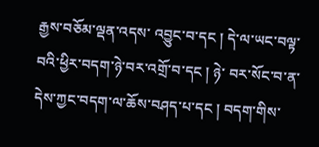རྒྱས་བཅོམ་ལྡན་འདས་ འབྱུང་བ་དང ། དེ་ལ་ཡང་བལྟ་བའི་ཕྱིར་བདག་ཉེ་བར་འགྲོ་བ་དང ། ཉེ་ བར་སོང་བ་ན་དེས་ཀྱང་བདག་ལ་ཆོས་བཤད་པ་དང ། བདག་གིས་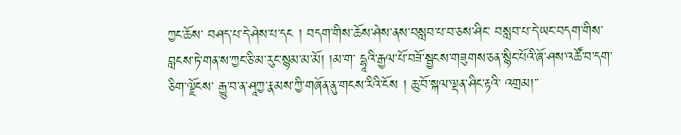ཀྱང་ཆོས་ བཤད་པ་དེ་ཤེས་པ་དང ། བདག་གིས་ཆོས་ཤེས་ནས་བསླབ་པ་བ་ཅས་ཤིང་ བསླབ་པ་དེ་ཡང་བདག་གིས་བླངས་ཏེ་གན་ས་ཀྱང་ཅི་མ་རུང་སྙམ་མ་མོ། །མ་ག་ དྷཱའི་རྒྱལ་པོ་བཟོ་སྦྱངས་གཟུགས་ཅན་སྙིང་པོའི་ཞོ་ཤས་འཚོ་བ་དག་ཅིག་ལྗོངས་ རྒྱུ་བ་ན་ཤཱཀྱ་རྣམས་ཀྱི་གཞོན་ནུ་གངས་རིའི་ངོས ། ཆུ་བོ་སྐལ་ལྡན་ཤིང་རྟའི་ འགྲམ།་་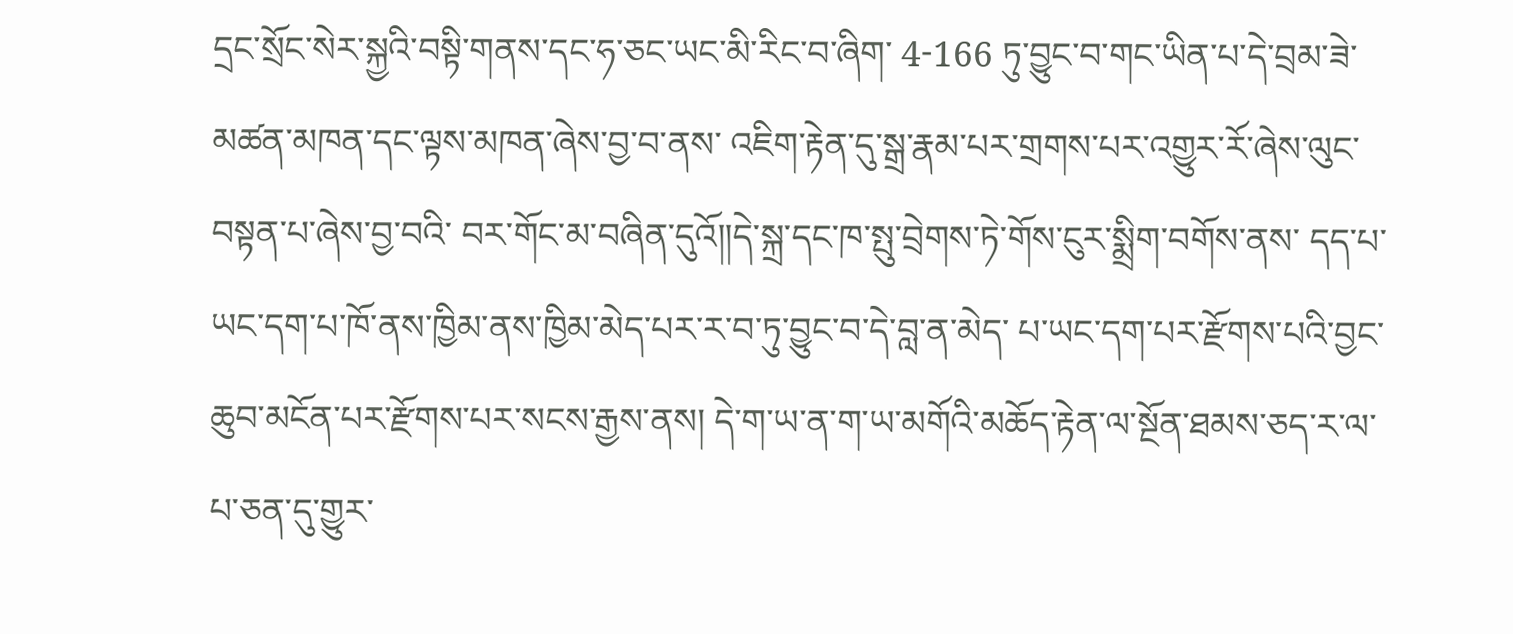དྲང་སྲོང་སེར་སྐྱའི་བསྟི་གནས་དང་ཧ་ཅང་ཡང་མི་རིང་བ་ཞིག་ 4-166 ཏུ་བྱུང་བ་གང་ཡིན་པ་དེ་བྲམ་ཟེ་མཚན་མཁན་དང་ལྟས་མཁན་ཞེས་བྱ་བ་ནས་ འཇིག་རྟེན་དུ་སྒྲ་རྣམ་པར་གྲགས་པར་འགྱུར་རོ་ཞེས་ལུང་བསྟན་པ་ཞེས་བྱ་བའི་ བར་གོང་མ་བཞིན་དུའོ།།དེ་སྐྲ་དང་ཁ་སྤུ་བྲེགས་ཏེ་གོས་ངུར་སྨྲིག་བགོས་ནས་ དད་པ་ཡང་དག་པ་ཁོ་ནས་ཁྱིམ་ནས་ཁྱིམ་མེད་པར་ར་བ་ཏུ་བྱུང་བ་དེ་བླ་ན་མེད་ པ་ཡང་དག་པར་རྫོགས་པའི་བྱང་ཆུབ་མངོན་པར་རྫོགས་པར་སངས་རྒྱས་ནས། དེ་ག་ཡ་ན་ག་ཡ་མགོའི་མཆོད་རྟེན་ལ་སྔོན་ཐམས་ཅད་ར་ལ་པ་ཅན་དུ་གྱུར་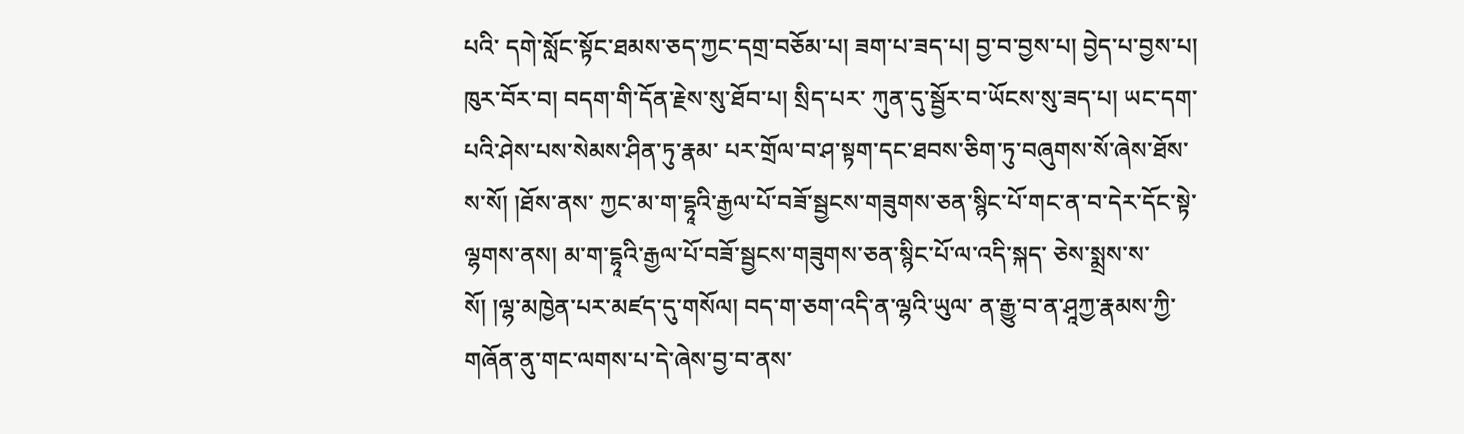པའི་ དགེ་སློང་སྟོང་ཐམས་ཅད་ཀྱང་དགྲ་བཅོམ་པ། ཟག་པ་ཟད་པ། བྱ་བ་བྱས་པ། བྱེད་པ་བྱས་པ། ཁུར་བོར་བ། བདག་གི་དོན་རྗེས་སུ་ཐོབ་པ། སྲིད་པར་ ཀུན་དུ་སྦྱོར་བ་ཡོངས་སུ་ཟད་པ། ཡང་དག་པའི་ཤེས་པས་སེམས་ཤིན་ཏུ་རྣམ་ པར་གྲོལ་བ་ཤ་སྟག་དང་ཐབས་ཅིག་ཏུ་བཞུགས་སོ་ཞེས་ཐོས་ས་སོ། །ཐོས་ནས་ ཀྱང་མ་ག་དྷཱའི་རྒྱལ་པོ་བཟོ་སྦྱངས་གཟུགས་ཅན་སྙིང་པོ་གང་ན་བ་དེར་དོང་སྟེ་ ལྷགས་ནས། མ་ག་དྷཱའི་རྒྱལ་པོ་བཟོ་སྦྱངས་གཟུགས་ཅན་སྙིང་པོ་ལ་འདི་སྐད་ ཅེས་སྨྲས་ས་སོ། །ལྷ་མཁྱེན་པར་མཛད་དུ་གསོལ། བད་ག་ཅག་འདི་ན་ལྷའི་ཡུལ་ ན་རྒྱུ་བ་ན་ཤཱཀྱ་རྣམས་ཀྱི་གཞོན་ནུ་གང་ལགས་པ་དེ་ཞེས་བྱ་བ་ནས་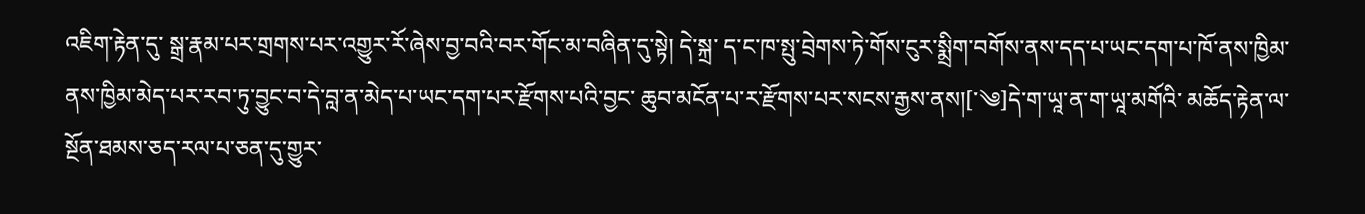འཇིག་རྟེན་དུ་ སྒྲ་རྣམ་པར་གྲགས་པར་འགྱུར་རོ་ཞེས་བྱ་བའི་བར་གོང་མ་བཞིན་དུ་སྟེ། དེ་སྐྲ་ ད་ང་ཁ་སྤུ་བྲེགས་ཏེ་གོས་ངུར་སྨྲིག་བགོས་ནས་དད་པ་ཡང་དག་པ་ཁོ་ནས་ཁྱིམ་ ནས་ཁྱིམ་མེད་པར་རབ་ཏུ་བྱུང་བ་དེ་བླ་ན་མེད་པ་ཡང་དག་པར་རྫོགས་པའི་བྱང་ ཆུབ་མངོན་པ་ར་རྫོགས་པར་སངས་རྒྱས་ནས།[་༄]དེ་ག་ཡཱ་ན་ག་ཡཱ་མགོའི་ མཆོད་རྟེན་ལ་སྔོན་ཐམས་ཅད་རལ་པ་ཅན་དུ་གྱུར་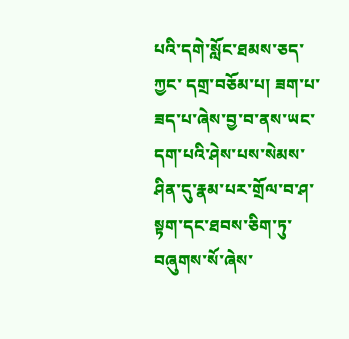པའི་དགེ་སློང་ཐམས་ཅད་ཀྱང་ དགྲ་བཅོམ་པ། ཟག་པ་ཟད་པ་ཞེས་བྱ་བ་ནས་ཡང་དག་པའི་ཤེས་པས་སེམས་ ཤིན་དུ་རྣམ་པར་གྲོལ་བ་ཤ་སྟག་དང་ཐབས་ཅིག་ཏུ་བཞུགས་སོ་ཞེས་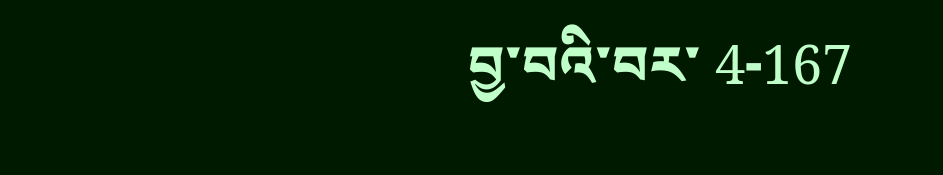བྱ་བའི་བར་ 4-167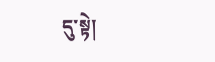དུ་སྟེ།